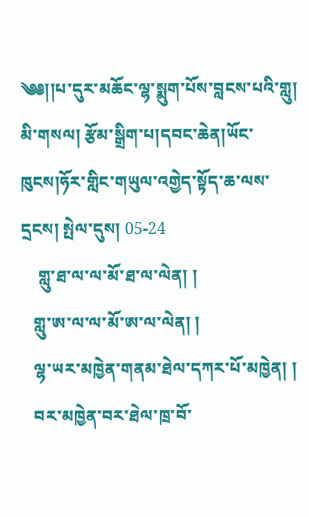༄༅།།པ་དུར་མཆོང་ལྷ་སྨུག་པོས་བླངས་པའི་གླུ།
མི་གསལ། རྩོམ་སྒྲིག་པ།དབང་ཆེན།ཡོང་ཁུངས།ཧོར་གླིང་གཡུལ་འགྱེད་སྟོད་ཆ་ལས་དྲངས། སྤེལ་དུས། 05-24
    གླུ་ཐ་ལ་ལ་མོ་ཐ་ལ་ལེན། །
   གླུ་ཨ་ལ་ལ་མོ་ཨ་ལ་ལེན། །
   ལྷ་ཡར་མཁྱེན་གནམ་ཐེལ་དཀར་པོ་མཁྱེན། །
   བར་མཁྱེན་བར་ཐེལ་ཁྲ་བོ་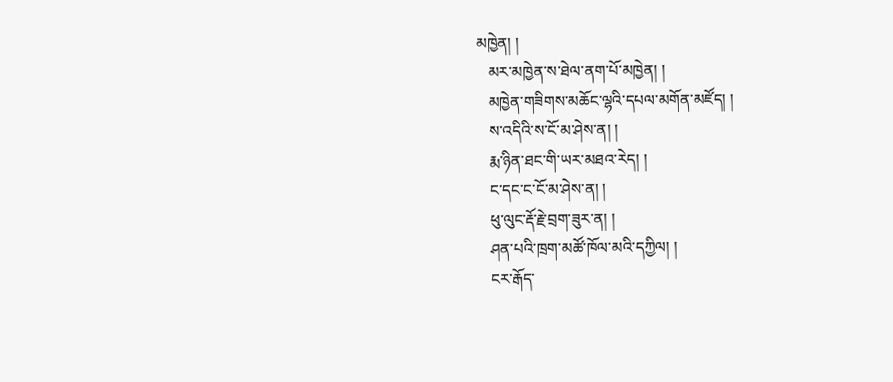མཁྱེན། །
   མར་མཁྱེན་ས་ཐེལ་ནག་པོ་མཁྱེན། །
   མཁྱེན་གཟིགས་མཆོང་ལྷའི་དཔལ་མགོན་མཛོད། །
   ས་འདིའི་ས་ངོ་མ་ཤེས་ན། །
   རྨ་ཉིན་ཐང་གི་ཡར་མཐའ་རེད། །
   ང་དང་ང་ངོ་མ་ཤེས་ན། །
   ཕུ་ལུང་རྡོ་རྗེ་བྲག་ཟུར་ན། །
   ཤན་པའི་ཁྲག་མཚོ་ཁོལ་མའི་དཀྱིལ། །
   ངར་རྒོད་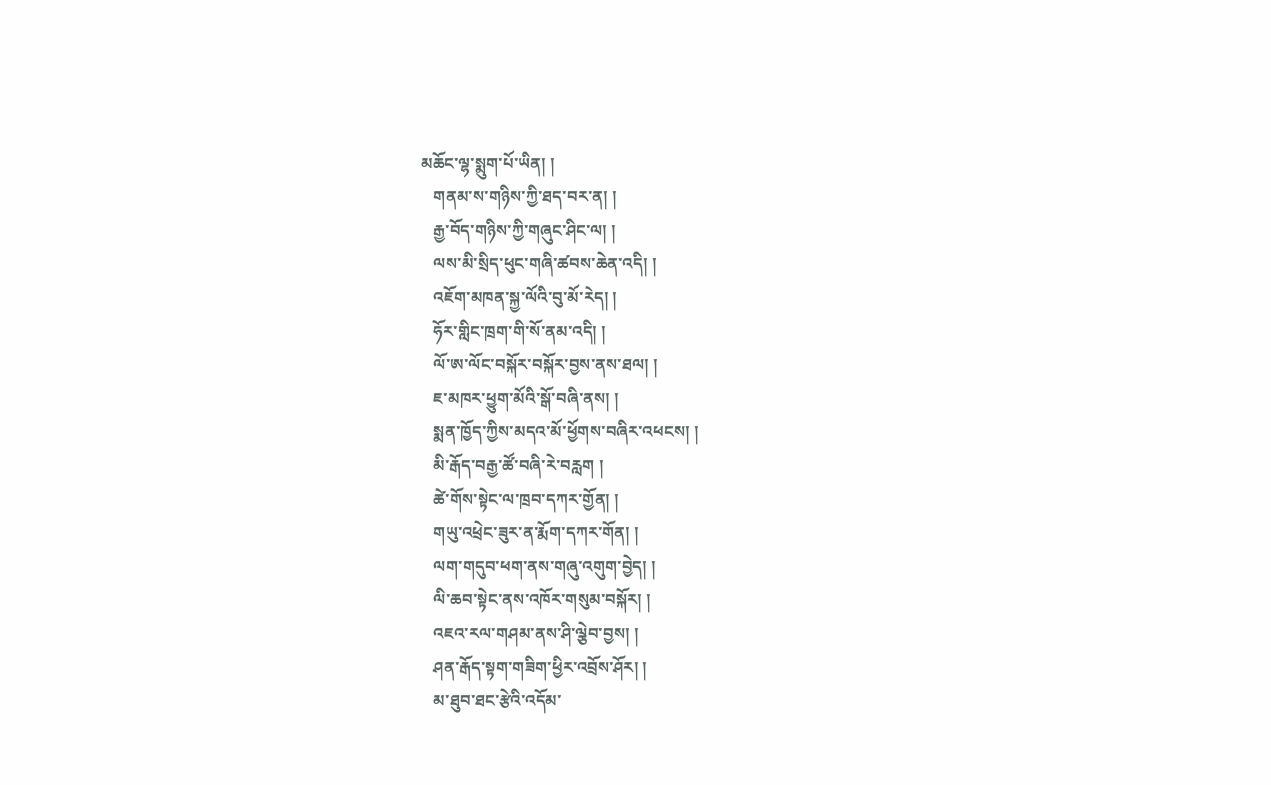མཆོང་ལྷ་སྨུག་པོ་ཡིན། །
   གནམ་ས་གཉིས་ཀྱི་ཐད་བར་ན། །
   རྒྱ་བོད་གཉིས་ཀྱི་གཞུང་ཤིང་ལ། །
   ལས་མི་སྲིད་ཕུང་གཞི་ཚབས་ཆེན་འདི། །
   འཇོག་མཁན་སྐྱ་ལོའི་བུ་མོ་རེད། །
   ཧོར་གླིང་ཁྲག་གི་སོ་ནམ་འདི། །
   ལོ་ཨ་ལོང་བསྐོར་བསྐོར་བྱས་ནས་ཐལ། །
   ཇ་མཁར་ཕྱུག་མོའི་སྒོ་བཞི་ནས། །
   སྨན་ཁྱོད་ཀྱིས་མདའ་མོ་ཕྱོགས་བཞིར་འཕངས། །
   མི་རྒོད་བརྒྱ་ཚོ་བཞི་རེ་བརླག །
   ཚེ་གོས་སྟེང་ལ་ཁྲབ་དཀར་གྱོན། །
   གཡུ་འཕྲེང་ཟུར་ན་རྨོག་དཀར་གོན། །
   ལག་གདུབ་ཕག་ནས་གཞུ་འགུག་བྱེད། །
   ལི་ཆབ་སྟེང་ནས་འཁོར་གསུམ་བསྐོར། །
   འཇའ་རལ་གཤམ་ནས་ཤི་ལྕེབ་བྱས། །
   ཤན་རྒོད་སྟག་གཟིག་ཕྱིར་འབྲོས་ཤོར། །
   མ་ཐུབ་ཐང་རྩེའི་འདོམ་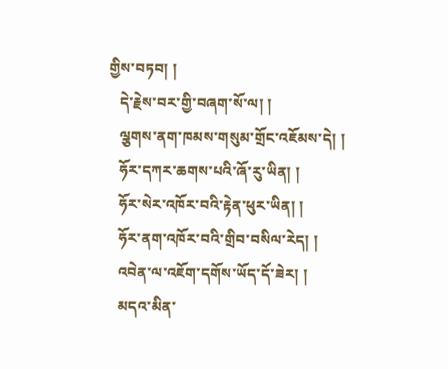གྱིས་བཏབ། །
   དེ་རྗེས་བར་གྱི་བཞག་སོ་ལ། །
   ལྕགས་ནག་ཁམས་གསུམ་གྲོང་འཇོམས་དེ། །
   ཧོར་དཀར་ཆགས་པའི་ཞོ་རུ་ཡིན། །
   ཧོར་སེར་འཁོར་བའི་རྟེན་ཕུར་ཡིན། །
   ཧོར་ནག་འཁོར་བའི་གྲིབ་བསིལ་རེད། །
   འབེན་ལ་འཇོག་དགོས་ཡོད་དོ་ཟེར། །
   མདའ་མིན་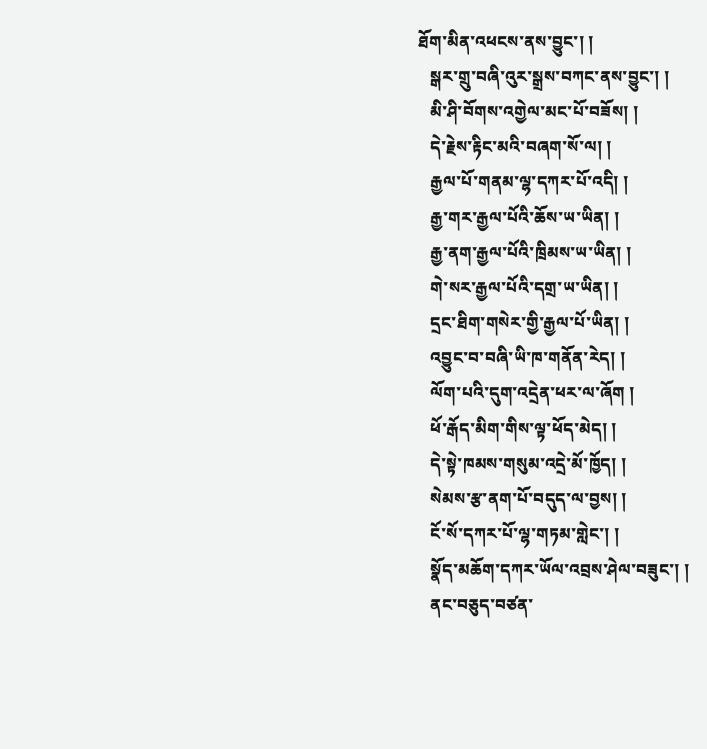ཐོག་མིན་འཕངས་ནས་བྱུང་། །
   སྒར་གྲུ་བཞི་འུར་སྒྲས་བཀང་ནས་བྱུང་། །
   མི་ཤི་བོགས་འགྱེལ་མང་པོ་བཟོས། །
   དེ་རྗེས་རྟིང་མའི་བཞག་སོ་ལ། །
   རྒྱལ་པོ་གནམ་ལྷ་དཀར་པོ་འདི། །
   རྒྱ་གར་རྒྱལ་པོའི་ཆོས་ཡ་ཡིན། །
   རྒྱ་ནག་རྒྱལ་པོའི་ཁྲིམས་ཡ་ཡིན། །
   གེ་སར་རྒྱལ་པོའི་དགྲ་ཡ་ཡིན། །
   དྲང་ཐིག་གསེར་གྱི་རྒྱལ་པོ་ཡིན། །
   འབྱུང་བ་བཞི་ཡི་ཁ་གནོན་རེད། །
   ལོག་པའི་དུག་འདྲེན་ཕར་ལ་ཞོག །
   ཕོ་རྒོད་མིག་གིས་ལྟ་ཕོད་མེད། །
   དེ་སྟེ་ཁམས་གསུམ་འདྲེ་མོ་ཁྱོད། །
   སེམས་རྩ་ནག་པོ་བདུད་ལ་བྱས། །
   ངོ་སོ་དཀར་པོ་ལྷ་གཏམ་གླེང་། །
   སྣོད་མཆོག་དཀར་ཡོལ་འབྲས་ཤེལ་བཟུང་། །
   ནང་བཅུད་བཙན་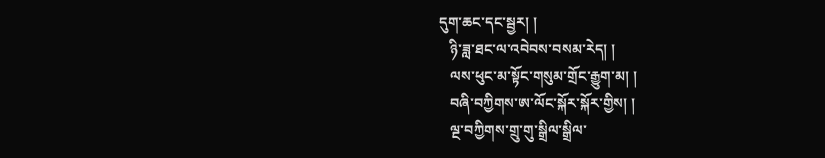དུག་ཆང་དང་སྦྱར། །
   ཉི་ཟླ་ཐང་ལ་འབེབས་བསམ་རེད། །
   ལས་ཕུང་མ་སྟོང་གསུམ་གྲོང་རྒྱུག་མ། །
   བཞི་བཀྱིགས་ཨ་ལོང་སྐོར་སྐོར་གྱིས། །
   ལྔ་བཀྱིགས་གྲུ་གུ་སྒྲིལ་སྒྲིལ་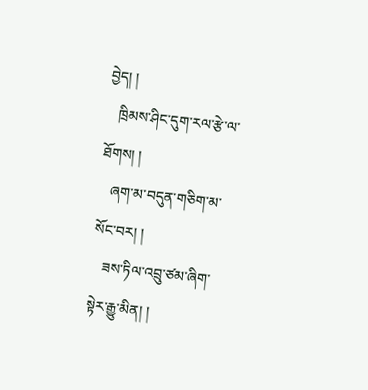བྱེད། །
   ཁྲིམས་ཤིང་དུག་རལ་རྩེ་ལ་ཐོགས། །
   ཞག་མ་བདུན་གཅིག་མ་སོང་བར། །
   ཟས་ཏིལ་འབྲུ་ཙམ་ཞིག་སྟེར་རྒྱུ་མིན། །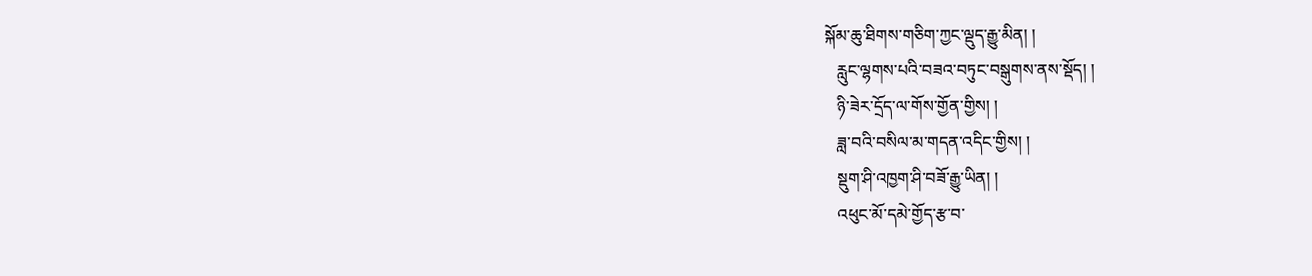སྐོམ་ཆུ་ཐིགས་གཅིག་ཀྱང་ལྡུད་རྒྱུ་མིན། །
   རླུང་ལྷགས་པའི་བཟའ་བཏུང་བསྒུགས་ནས་སྡོད། །
   ཉི་ཟེར་དྲོད་ལ་གོས་གྱོན་གྱིས། །
   ཟླ་བའི་བསིལ་མ་གདན་འདིང་གྱིས། །
   སྡུག་ཤི་འཁྱག་ཤི་བཟོ་རྒྱུ་ཡིན། །
   འཕུང་མོ་དམེ་གྱོད་རྩ་བ་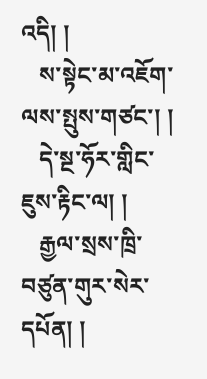འདི། །
   ས་སྟེང་མ་འཇོག་ལས་སྤུས་གཙང་། །
   དེ་སྔ་ཧོར་གླིང་ཇུས་རྟིང་ལ། །
   རྒྱལ་སྲས་ཁྲི་བཙུན་གུར་སེར་དཔོན། །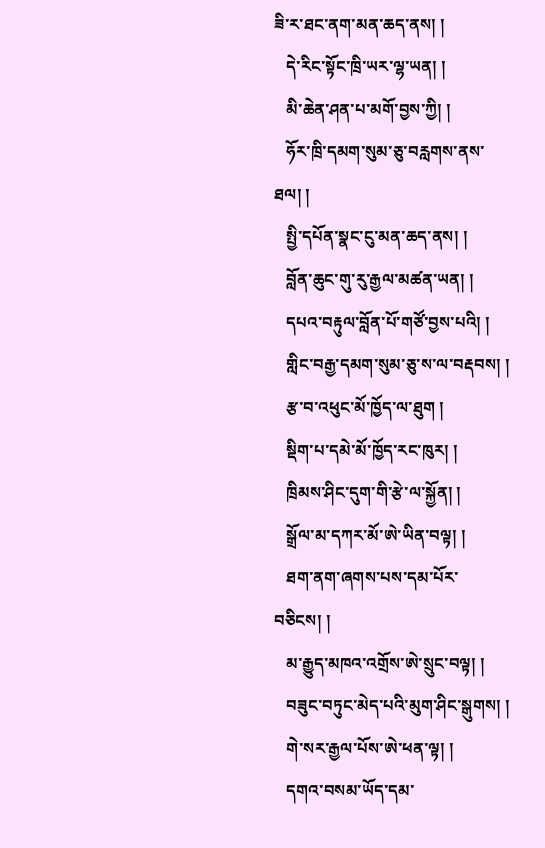ཟི་ར་ཐང་ནག་མན་ཆད་ནས། །
   དེ་རིང་སྟོང་ཁྲི་ཡར་ལྷ་ཡན། །
   མི་ཆེན་ཤན་པ་མགོ་བྱས་ཀྱི། །
   ཧོར་ཁྲི་དམག་སུམ་ཅུ་བརླགས་ནས་ཐལ། །
   སྤྱི་དཔོན་སྣང་ངུ་མན་ཆད་ནས། །
   བློན་ཆུང་གུ་རུ་རྒྱལ་མཚན་ཡན། །
   དཔའ་བརྟུལ་བློན་པོ་གཙོ་བྱས་པའི། །
   གླིང་བརྒྱ་དམག་སུམ་ཅུ་ས་ལ་བརྡབས། །
   རྩ་བ་འཕུང་མོ་ཁྱོད་ལ་ཐུག །
   སྡིག་པ་དམེ་མོ་ཁྱོད་རང་ཁུར། །
   ཁྲིམས་ཤིང་དུག་གི་རྩེ་ལ་སྐྱོན། །
   སྒྲོལ་མ་དཀར་མོ་ཨེ་ཡིན་བལྟ། །
   ཐག་ནག་ཞགས་པས་དམ་པོར་བཅིངས། །
   མ་རྒྱུད་མཁའ་འགྲོས་ཨེ་སྲུང་བལྟ། །
   བཟུང་བཏུང་མེད་པའི་མུག་ཤིང་སྒུགས། །
   གེ་སར་རྒྱལ་པོས་ཨེ་ཕན་ལྟ། །
   དགའ་བསམ་ཡོད་དམ་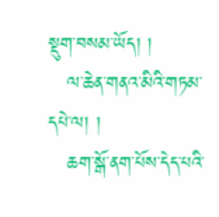སྡུག་བསམ་ཡོད། །
   ལ་ཆེན་གནའ་མིའི་གཏམ་དཔེ་ལ། །
   ཆག་སྒོ་ནག་པོས་དེད་པའི་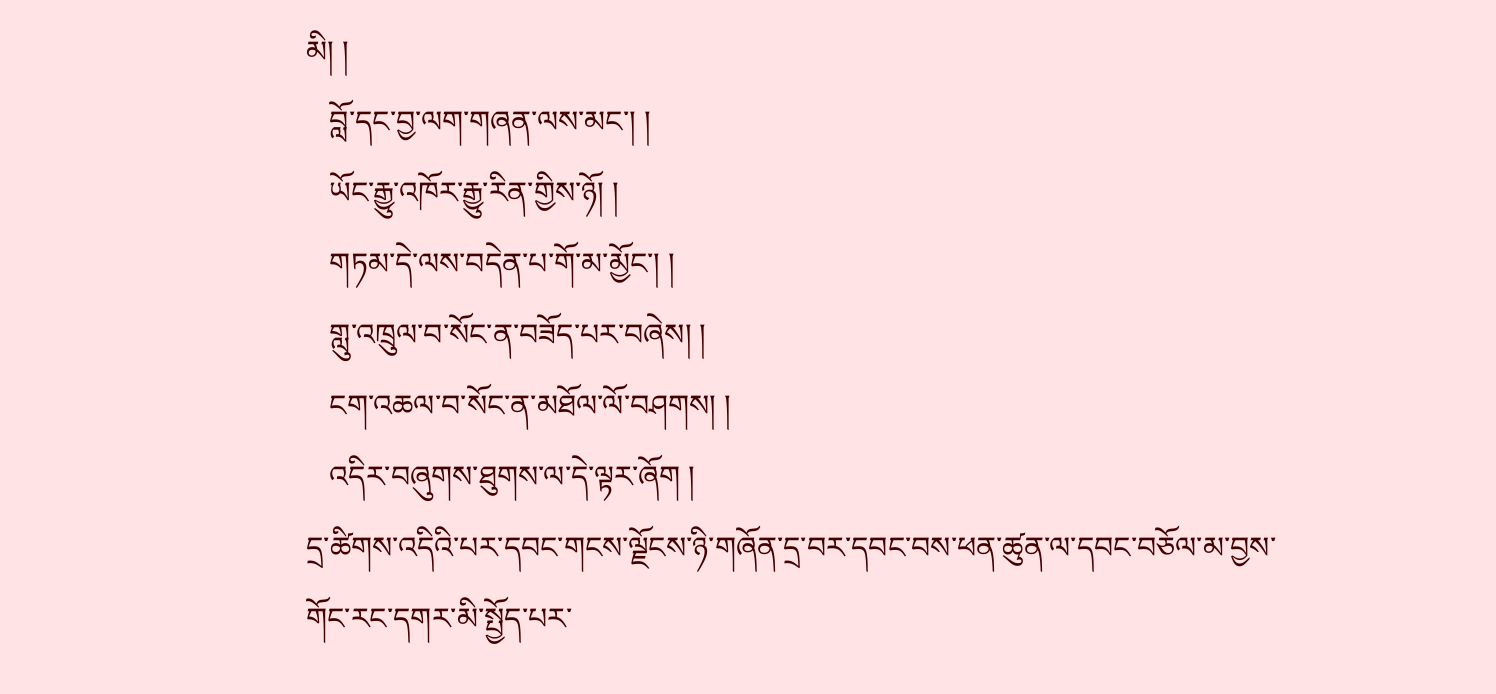མི། །
   བློ་དང་བྱ་ལག་གཞན་ལས་མང་། །
   ཡོང་རྒྱུ་འཁོར་རྒྱུ་རིན་གྱིས་ཉོ། །
   གཏམ་དེ་ལས་བདེན་པ་གོ་མ་མྱོང་། །
   གླུ་འཁྲུལ་བ་སོང་ན་བཟོད་པར་བཞེས། །
   ངག་འཆལ་བ་སོང་ན་མཐོལ་ལོ་བཤགས། །
   འདིར་བཞུགས་ཐུགས་ལ་དེ་ལྟར་ཞོག །
དྲ་ཚིགས་འདིའི་པར་དབང་གངས་ལྗོངས་ཉི་གཞོན་དྲ་བར་དབང་བས་ཕན་ཚུན་ལ་དབང་བཅོལ་མ་བྱས་གོང་རང་དགར་མི་སྤྱོད་པར་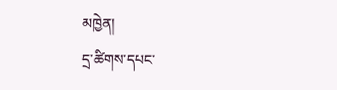མཁྱེན།
དྲ་ཚིགས་དཔང་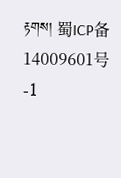རྟགས། 蜀ICP备14009601号-1